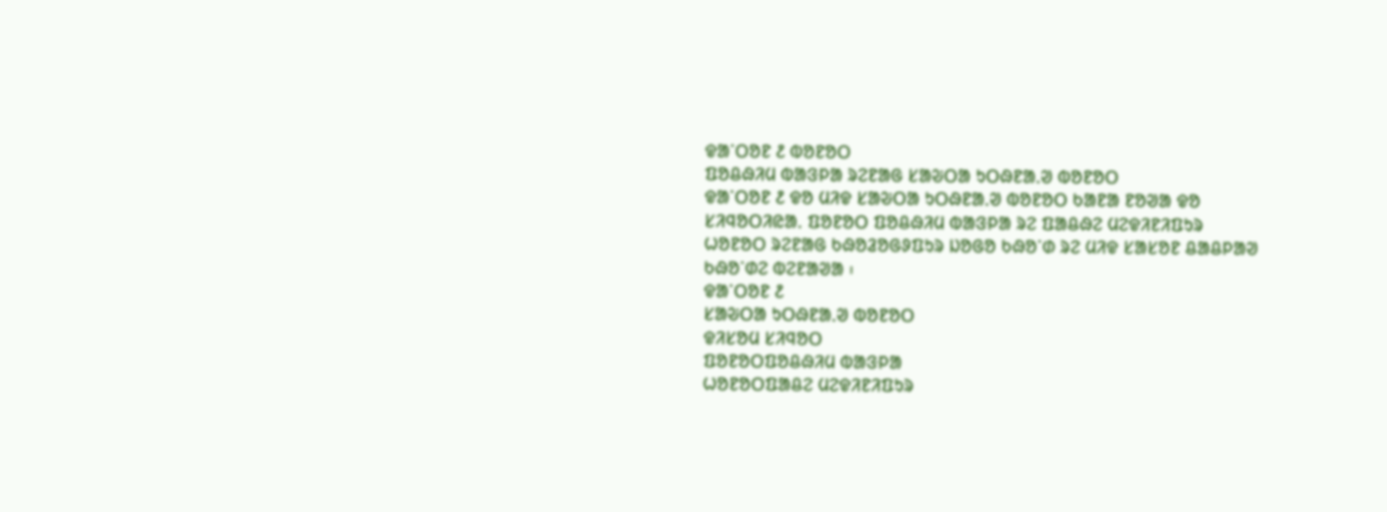ᱫᱟᱸᱛᱚᱱ ᱒ ᱵᱚᱱᱚᱛ
ᱯᱚᱪᱷᱤᱢ ᱵᱟᱝᱞᱟ ᱨᱮᱱᱟᱜ ᱥᱟᱶᱛᱟ ᱩᱛᱷᱱᱟᱹᱣ ᱵᱚᱱᱚᱛ
ᱫᱟᱸᱛᱚᱱ ᱒ ᱫᱚ ᱢᱤᱫ ᱥᱟᱶᱛᱟ ᱩᱛᱷᱱᱟᱹᱣ ᱵᱚᱱᱚᱛ ᱠᱟᱱᱟ ᱱᱚᱣᱟ ᱫᱚ ᱥᱤᱧᱚᱛᱤᱭᱟᱹ ᱯᱚᱱᱚᱛ ᱯᱚᱪᱷᱤᱢ ᱵᱟᱝᱞᱟ ᱨᱮ ᱯᱟᱪᱷᱮ ᱢᱮᱫᱤᱱᱤᱯᱩᱨ ᱦᱚᱱᱚᱛ ᱨᱮᱱᱟᱜ ᱠᱷᱚᱲᱚᱜᱽᱯᱩᱨ ᱡᱚᱜᱚ ᱠᱷᱚᱸᱰ ᱨᱮ ᱢᱤᱫ ᱥᱟᱥᱚᱱ ᱪᱟᱪᱞᱟᱣ ᱠᱷᱚᱸᱰᱮ ᱵᱮᱱᱟᱣᱟ ᱾
ᱫᱟᱸᱛᱚᱱ ᱒
ᱥᱟᱶᱛᱟ ᱩᱛᱷᱱᱟᱹᱣ ᱵᱚᱱᱚᱛ
ᱫᱤᱥᱚᱢ ᱥᱤᱧᱚᱛ
ᱯᱚᱱᱚᱛᱯᱚᱪᱷᱤᱢ ᱵᱟᱝᱞᱟ
ᱦᱚᱱᱚᱛᱯᱟᱪᱮ ᱢᱮᱫᱤᱱᱤᱯᱩᱨ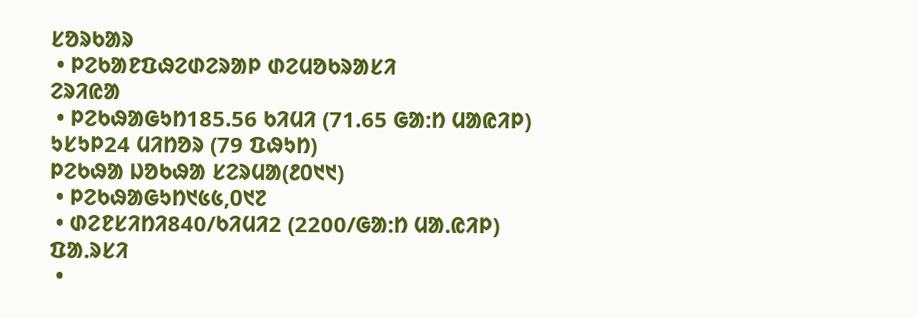ᱥᱚᱨᱠᱟᱨ
 • ᱞᱮᱠᱟᱱᱯᱷᱮᱰᱮᱨᱟᱞ ᱰᱮᱢᱚᱠᱨᱟᱥᱤ
ᱮᱨᱤᱭᱟ
 • ᱞᱮᱠᱷᱟᱜᱩᱴ185.56 ᱠᱤᱢᱤ (71.65 ᱜᱟᱺᱴ ᱢᱟᱭᱤᱞ)
ᱩᱥᱩᱞ24 ᱢᱤᱴᱚᱨ (79 ᱯᱷᱩᱴ)
ᱞᱮᱠᱷᱟ ᱡᱚᱠᱷᱟ ᱥᱮᱨᱢᱟ(᱒᱐᱑᱑)
 • ᱞᱮᱠᱷᱟᱜᱩᱴ᱑᱕᱕,᱐᱑᱗
 • ᱰᱮᱱᱥᱤᱴᱤ840/ᱠᱤᱢᱤ2 (2200/ᱜᱟᱺᱴ ᱢᱟᱹᱭᱤᱞ)
ᱯᱟᱹᱨᱥᱤ
 •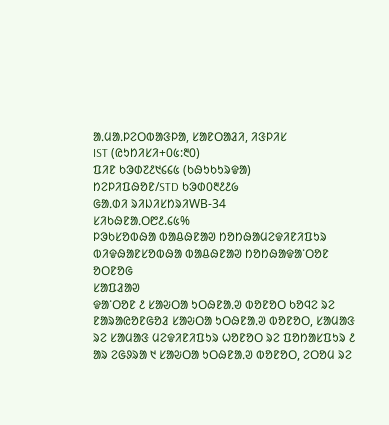ᱟᱹᱢᱟᱹᱞᱮᱛᱵᱟᱝᱞᱟ, ᱥᱟᱱᱛᱟᱲᱤ, ᱤᱝᱞᱤᱥ
IST (ᱭᱩᱴᱤᱥᱤ+᱐᱕:᱓᱐)
ᱯᱤᱱ ᱠᱳᱰ᱗᱒᱑᱔᱔᱕ (ᱠᱷᱩᱠᱩᱨᱫᱟ)
ᱴᱮᱞᱤᱯᱷᱚᱱ/STD ᱠᱳᱰ᱐᱓᱒᱒᱙
ᱜᱟᱹᱰᱤ ᱨᱤᱡᱤᱥᱴᱨᱤWB-34
ᱥᱤᱠᱷᱱᱟᱹᱛ᱘᱒.᱔᱕%
ᱞᱳᱠᱥᱚᱵᱷᱟ ᱵᱟᱪᱷᱱᱟᱣ ᱴᱚᱴᱷᱟᱢᱮᱫᱤᱱᱤᱯᱩᱨ
ᱵᱤᱫᱷᱟᱱᱥᱚᱵᱷᱟ ᱵᱟᱪᱷᱱᱟᱣ ᱴᱚᱴᱷᱟᱫᱟᱸᱛᱚᱱ
ᱚᱛᱱᱚᱜ
ᱥᱟᱯᱲᱟᱣ
ᱫᱟᱸᱛᱚᱱ ᱒ ᱥᱟᱶᱛᱟ ᱩᱛᱷᱱᱟᱹᱣ ᱵᱚᱱᱚᱛ ᱠᱚᱧᱮ ᱨᱮ ᱱᱟᱨᱟᱭᱚᱱᱜᱚᱲ ᱥᱟᱶᱛᱟ ᱩᱛᱷᱱᱟᱹᱣ ᱵᱚᱱᱚᱛ, ᱥᱟᱢᱟᱝ ᱨᱮ ᱥᱟᱢᱟᱝ ᱢᱮᱫᱤᱱᱤᱯᱩᱨ ᱦᱚᱱᱚᱛ ᱨᱮ ᱯᱚᱴᱟᱥᱯᱩᱨ ᱒ ᱟᱨ ᱮᱜᱽᱨᱟ ᱑ ᱥᱟᱶᱛᱟ ᱩᱛᱷᱱᱟᱹᱣ ᱵᱚᱱᱚᱛ, ᱮᱛᱚᱢ ᱨᱮ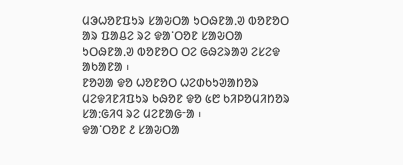ᱢᱳᱦᱚᱱᱯᱩᱨ ᱥᱟᱶᱛᱟ ᱩᱛᱷᱱᱟᱹᱣ ᱵᱚᱱᱚᱛ ᱟᱨ ᱯᱟᱪᱮ ᱨᱮ ᱫᱟᱸᱛᱚᱱ ᱥᱟᱶᱛᱟ ᱩᱛᱷᱱᱟᱹᱣ ᱵᱚᱱᱚᱛ ᱛᱮ ᱜᱷᱮᱨᱟᱣ ᱮᱥᱮᱫ ᱟᱠᱟᱱᱟ ᱾
ᱱᱚᱣᱟ ᱫᱚ ᱦᱚᱱᱚᱛ ᱦᱮᱰᱠᱩᱣᱟᱴᱚᱨ ᱢᱮᱫᱤᱱᱤᱯᱩᱨ ᱠᱷᱚᱱ ᱫᱚ ᱕᱘ ᱠᱤᱞᱚᱢᱤᱴᱚᱨ ᱥᱟᱺᱜᱤᱧ ᱨᱮ ᱢᱮᱱᱟᱜᱼᱟ ᱾
ᱫᱟᱸᱛᱚᱱ ᱒ ᱥᱟᱶᱛᱟ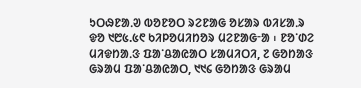ᱩᱛᱷᱱᱟᱹᱣ ᱵᱚᱱᱚᱛ ᱨᱮᱱᱟᱜ ᱚᱥᱟᱨ ᱵᱤᱥᱟᱹᱨ ᱫᱚ ᱑᱘᱕.᱕᱖ ᱠᱤᱞᱚᱢᱤᱴᱚᱨ ᱢᱮᱱᱟᱜᱼᱟ ᱾ ᱱᱚᱸᱰᱮ ᱢᱤᱫᱴᱟᱹᱝ ᱯᱟᱸᱪᱟᱭᱟᱛ ᱥᱟᱢᱤᱛᱤ, ᱗ ᱜᱚᱴᱟᱝ ᱜᱨᱟᱢ ᱯᱟᱸᱪᱟᱭᱟᱛ, ᱑᱑᱔ ᱜᱚᱴᱟᱝ ᱜᱨᱟᱢ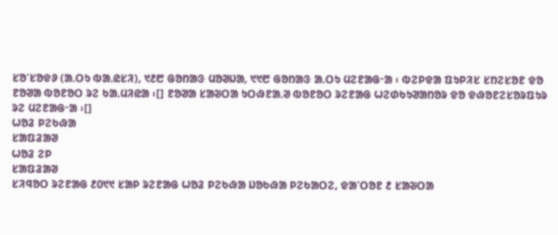ᱥᱚᱸᱥᱚᱫᱽ (ᱟᱹᱛᱩ ᱵᱟᱹᱭᱥᱤ), ᱑᱒᱘ ᱜᱚᱴᱟᱝ ᱢᱚᱣᱡᱟ, ᱑᱑᱘ ᱜᱚᱴᱟᱝ ᱟᱹᱛᱩ ᱢᱮᱱᱟᱜᱼᱟ ᱾ ᱵᱮᱞᱫᱟ ᱯᱩᱞᱤᱥ ᱥᱴᱮᱥᱚᱱ ᱫᱚ ᱱᱚᱣᱟ ᱵᱚᱱᱚᱛ ᱨᱮ ᱠᱟᱹᱢᱤᱭᱟ ᱾[] ᱱᱚᱣᱟ ᱥᱟᱶᱛᱟ ᱩᱛᱷᱱᱟᱹᱣ ᱵᱚᱱᱚᱛ ᱨᱮᱱᱟᱜ ᱦᱮᱰᱠᱩᱣᱟᱴᱚᱨ ᱫᱚ ᱫᱷᱚᱱᱮᱥᱚᱨᱯᱩᱨ ᱨᱮ ᱢᱮᱱᱟᱜᱼᱟ ᱾[]
ᱦᱚᱲ ᱞᱮᱠᱷᱟ
ᱥᱟᱯᱲᱟᱣ
ᱦᱚᱲ ᱮᱞ
ᱥᱟᱯᱲᱟᱣ
ᱥᱤᱧᱚᱛ ᱨᱮᱱᱟᱜ ᱒᱐᱑᱑ ᱥᱟᱞ ᱨᱮᱱᱟᱜ ᱦᱚᱲ ᱞᱮᱠᱷᱟ ᱡᱚᱠᱷᱟ ᱞᱮᱠᱟᱛᱮ, ᱫᱟᱸᱛᱚᱱ ᱒ ᱥᱟᱶᱛᱟ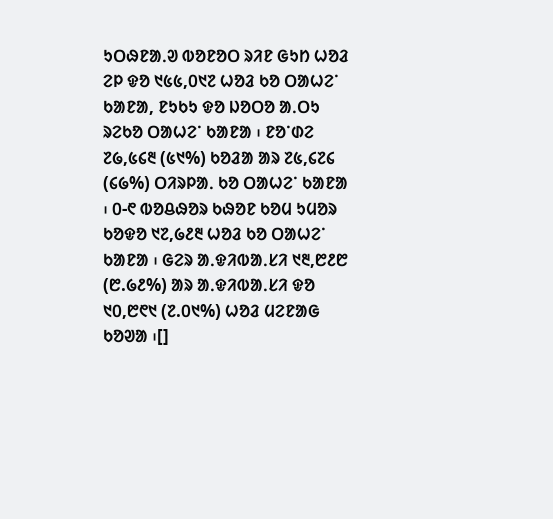ᱩᱛᱷᱱᱟᱹᱣ ᱵᱚᱱᱚᱛ ᱨᱤᱱ ᱜᱩᱴ ᱦᱚᱲ ᱮᱞ ᱫᱚ ᱑᱕᱕,᱐᱑᱗ ᱦᱚᱲ ᱠᱚ ᱛᱟᱦᱮᱸ ᱠᱟᱱᱟ, ᱱᱩᱠᱩ ᱫᱚ ᱡᱚᱛᱚ ᱟᱹᱛᱩ ᱨᱮᱠᱚ ᱛᱟᱦᱮᱸ ᱠᱟᱱᱟ ᱾ ᱱᱚᱸᱰᱮ ᱗᱙,᱕᱔᱓ (᱕᱑%) ᱠᱚᱲᱟ ᱟᱨ ᱗᱕,᱔᱗᱔ (᱔᱙%) ᱛᱤᱨᱞᱟᱹ ᱠᱚ ᱛᱟᱦᱮᱸ ᱠᱟᱱᱟ ᱾ ᱐-᱖ ᱵᱚᱪᱷᱚᱨ ᱠᱷᱚᱱ ᱠᱚᱢ ᱩᱢᱚᱨ ᱠᱚᱫᱚ ᱑᱗,᱙᱒᱓ ᱦᱚᱲ ᱠᱚ ᱛᱟᱦᱮᱸ ᱠᱟᱱᱟ ᱾ ᱜᱮᱨ ᱟᱹᱫᱤᱵᱟᱹᱥᱤ ᱑᱓,᱘᱒᱘ (᱘.᱙᱒%) ᱟᱨ ᱟᱹᱫᱤᱵᱟᱹᱥᱤ ᱫᱚ ᱑᱐,᱘᱖᱑ (᱗.᱐᱑%) ᱦᱚᱲ ᱢᱮᱱᱟᱜ ᱠᱚᱣᱟ ᱾[]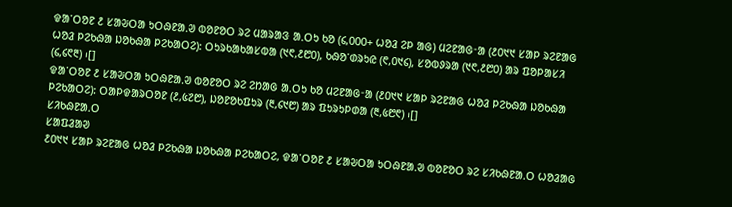ᱫᱟᱸᱛᱚᱱ ᱒ ᱥᱟᱶᱛᱟ ᱩᱛᱷᱱᱟᱹᱣ ᱵᱚᱱᱚᱛ ᱨᱮ ᱢᱟᱨᱟᱝ ᱟᱹᱛᱩ ᱠᱚ (᱔,᱐᱐᱐+ ᱦᱚᱲ ᱮᱞ ᱟᱜ) ᱢᱮᱱᱟᱜᱼᱟ (᱒᱐᱑᱑ ᱥᱟᱞ ᱨᱮᱱᱟᱜ ᱦᱚᱲ ᱞᱮᱠᱷᱟ ᱡᱚᱠᱷᱟ ᱞᱮᱠᱟᱛᱮ): ᱛᱩᱨᱠᱟᱠᱟᱥᱵᱟ (᱑᱖,᱒᱘᱐), ᱠᱷᱚᱸᱰᱨᱩᱭ (᱖,᱐᱑᱔), ᱥᱚᱵᱽᱨᱟ (᱑᱖,᱒᱘᱐) ᱟᱨ ᱯᱚᱞᱟᱥᱤ (᱔,᱔᱖᱓) ᱾[]
ᱫᱟᱸᱛᱚᱱ ᱒ ᱥᱟᱶᱛᱟ ᱩᱛᱷᱱᱟᱹᱣ ᱵᱚᱱᱚᱛ ᱨᱮ ᱮᱴᱟᱜ ᱟᱹᱛᱩ ᱠᱚ ᱢᱮᱱᱟᱜᱼᱟ (᱒᱐᱑᱑ ᱥᱟᱞ ᱨᱮᱱᱟᱜ ᱦᱚᱲ ᱞᱮᱠᱷᱟ ᱡᱚᱠᱷᱟ ᱞᱮᱠᱟᱛᱮ): ᱛᱟᱞᱫᱟᱨᱛᱚᱱ (᱒,᱕᱗᱘), ᱡᱚᱱᱚᱠᱯᱩᱨ (᱓,᱔᱑᱘) ᱟᱨ ᱯᱩᱨᱩᱞᱰᱟ (᱓,᱕᱘᱖) ᱾[]
ᱥᱤᱠᱷᱱᱟᱹᱛ
ᱥᱟᱯᱲᱟᱣ
᱒᱐᱑᱑ ᱥᱟᱞ ᱨᱮᱱᱟᱜ ᱦᱚᱲ ᱞᱮᱠᱷᱟ ᱡᱚᱠᱷᱟ ᱞᱮᱠᱟᱛᱮ, ᱫᱟᱸᱛᱚᱱ ᱒ ᱥᱟᱶᱛᱟ ᱩᱛᱷᱱᱟᱹᱣ ᱵᱚᱱᱚᱛ ᱨᱮ ᱥᱤᱠᱷᱱᱟᱹᱛ ᱦᱚᱲᱟᱜ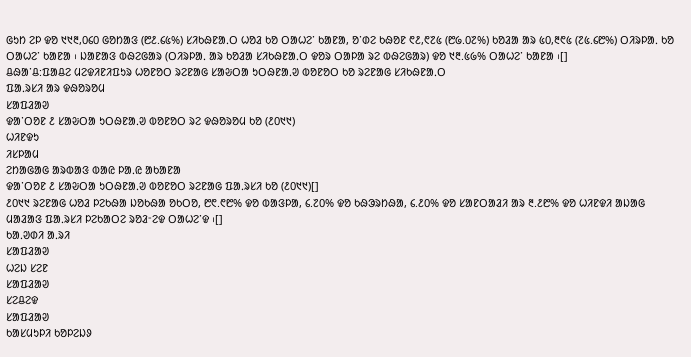ᱜᱩᱴ ᱮᱞ ᱫᱚ ᱑᱑᱓,᱐᱔᱐ ᱜᱚᱴᱟᱝ (᱘᱒.᱔᱕%) ᱥᱤᱠᱷᱱᱟᱹᱛ ᱦᱚᱲ ᱠᱚ ᱛᱟᱦᱮᱸ ᱠᱟᱱᱟ, ᱚᱸᱰᱮ ᱠᱷᱚᱱ ᱖᱒,᱖᱗᱕ (᱘᱙.᱐᱗%) ᱠᱚᱲᱟ ᱟᱨ ᱕᱐,᱓᱖᱕ (᱗᱕.᱔᱘%) ᱛᱤᱨᱞᱟᱹ ᱠᱚ ᱛᱟᱦᱮᱸ ᱠᱟᱱᱟ ᱾ ᱡᱟᱱᱟᱝ ᱵᱷᱮᱜᱟᱨ (ᱛᱤᱨᱞᱟᱹ ᱟᱨ ᱠᱚᱲᱟ ᱥᱤᱠᱷᱱᱟᱹᱛ ᱫᱚᱨ ᱛᱟᱞᱟ ᱨᱮ ᱵᱷᱮᱜᱟᱨ) ᱫᱚ ᱑᱓.᱕᱙% ᱛᱟᱦᱮᱸ ᱠᱟᱱᱟ ᱾[]
ᱪᱷᱟᱸᱪ:ᱯᱟᱪᱮ ᱢᱮᱫᱤᱱᱤᱯᱩᱨ ᱦᱚᱱᱚᱛ ᱨᱮᱱᱟᱜ ᱥᱟᱶᱛᱟ ᱩᱛᱷᱱᱟᱹᱣ ᱵᱚᱱᱚᱛ ᱠᱚ ᱨᱮᱱᱟᱜ ᱥᱤᱠᱷᱱᱟᱹᱛ
ᱯᱟᱹᱨᱥᱤ ᱟᱨ ᱫᱷᱚᱨᱚᱢ
ᱥᱟᱯᱲᱟᱣ
ᱫᱟᱸᱛᱚᱱ ᱒ ᱥᱟᱶᱛᱟ ᱩᱛᱷᱱᱟᱹᱣ ᱵᱚᱱᱚᱛ ᱨᱮ ᱫᱷᱚᱨᱚᱢ ᱠᱚ (᱒᱐᱑᱑)
ᱦᱤᱱᱫᱩ
ᱤᱥᱞᱟᱢ
ᱮᱴᱟᱜᱟᱜ ᱟᱨᱵᱟᱝ ᱵᱟᱭ ᱞᱟᱹᱭ ᱟᱠᱟᱱᱟ
ᱫᱟᱸᱛᱚᱱ ᱒ ᱥᱟᱶᱛᱟ ᱩᱛᱷᱱᱟᱹᱣ ᱵᱚᱱᱚᱛ ᱨᱮᱱᱟᱜ ᱯᱟᱹᱨᱥᱤ ᱠᱚ (᱒᱐᱑᱑)[]
᱒᱐᱑᱑ ᱨᱮᱱᱟᱜ ᱦᱚᱲ ᱞᱮᱠᱷᱟ ᱡᱚᱠᱷᱟ ᱚᱠᱛᱚ, ᱘᱖.᱖᱘% ᱫᱚ ᱵᱟᱝᱞᱟ, ᱔.᱗᱐% ᱫᱚ ᱠᱷᱳᱨᱴᱷᱟ, ᱔.᱒᱐% ᱫᱚ ᱥᱟᱱᱛᱟᱲᱤ ᱟᱨ ᱓.᱒᱘% ᱫᱚ ᱦᱤᱱᱫᱤ ᱟᱡᱟᱜ ᱢᱟᱲᱟᱝ ᱯᱟᱹᱨᱥᱤ ᱞᱮᱠᱟᱛᱮ ᱨᱚᱲᱼᱮᱫ ᱛᱟᱦᱮᱸᱫ ᱾[]
ᱠᱟᱹᱣᱰᱤ ᱟᱹᱨᱤ
ᱥᱟᱯᱲᱟᱣ
ᱦᱮᱡ ᱥᱮᱱ
ᱥᱟᱯᱲᱟᱣ
ᱥᱮᱪᱮᱫ
ᱥᱟᱯᱲᱟᱣ
ᱠᱟᱥᱢᱩᱞᱤ ᱠᱚᱞᱮᱡᱽ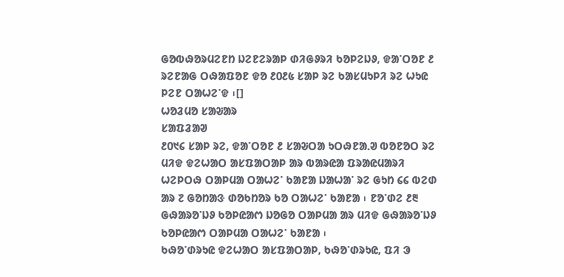ᱜᱚᱵᱷᱚᱨᱢᱮᱱᱴ ᱡᱮᱱᱮᱨᱟᱞ ᱰᱤᱜᱽᱨᱤ ᱠᱚᱞᱮᱡᱽ, ᱫᱟᱸᱛᱚᱱ ᱒ ᱨᱮᱱᱟᱜ ᱛᱷᱟᱯᱚᱱ ᱫᱚ ᱒᱐᱒᱕ ᱥᱟᱞ ᱨᱮ ᱠᱟᱥᱢᱩᱞᱤ ᱨᱮ ᱦᱩᱭ ᱞᱮᱱ ᱛᱟᱦᱮᱸᱫ ᱾[]
ᱦᱚᱲᱢᱚ ᱥᱟᱶᱟᱨ
ᱥᱟᱯᱲᱟᱣ
᱒᱐᱑᱔ ᱥᱟᱞ ᱨᱮ, ᱫᱟᱸᱛᱚᱱ ᱒ ᱥᱟᱶᱛᱟ ᱩᱛᱷᱱᱟᱹᱣ ᱵᱚᱱᱚᱛ ᱨᱮ ᱢᱤᱫ ᱫᱮᱦᱟᱛ ᱟᱥᱯᱟᱛᱟᱞ ᱟᱨ ᱵᱟᱨᱭᱟ ᱯᱨᱟᱭᱢᱟᱨᱤ ᱦᱮᱞᱛᱷ ᱛᱟᱞᱢᱟ ᱛᱟᱦᱮᱸ ᱠᱟᱱᱟ ᱡᱟᱦᱟᱸ ᱨᱮ ᱜᱩᱴ ᱔᱔ ᱵᱮᱰ ᱟᱨ ᱗ ᱜᱚᱴᱟᱝ ᱰᱚᱠᱴᱚᱨ ᱠᱚ ᱛᱟᱦᱮᱸ ᱠᱟᱱᱟ ᱾ ᱱᱚᱸᱰᱮ ᱒᱓ ᱜᱷᱟᱨᱚᱸᱡᱽ ᱠᱚᱞᱭᱟᱬ ᱡᱚᱜᱚ ᱛᱟᱞᱢᱟ ᱟᱨ ᱢᱤᱫ ᱜᱷᱟᱨᱚᱸᱡᱽ ᱠᱚᱞᱭᱟᱬ ᱛᱟᱞᱢᱟ ᱛᱟᱦᱮᱸ ᱠᱟᱱᱟ ᱾
ᱠᱷᱚᱸᱰᱨᱩᱭ ᱫᱮᱦᱟᱛ ᱟᱥᱯᱟᱛᱟᱞ, ᱠᱷᱚᱸᱰᱨᱩᱭ, ᱯᱤ ᱳ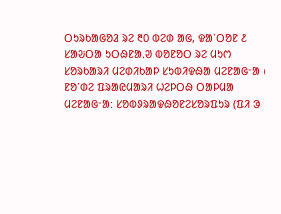ᱛᱩᱨᱠᱟᱜᱚᱲ ᱨᱮ ᱓᱐ ᱵᱮᱰ ᱟᱜ, ᱫᱟᱸᱛᱚᱱ ᱒ ᱥᱟᱶᱛᱟ ᱩᱛᱷᱱᱟᱹᱣ ᱵᱚᱱᱚᱛ ᱨᱮ ᱢᱩᱬ ᱥᱚᱨᱠᱟᱨᱤ ᱢᱮᱰᱤᱠᱟᱞ ᱥᱩᱵᱤᱫᱷᱟ ᱢᱮᱱᱟᱜᱼᱟ ᱾ ᱱᱚᱸᱰᱮ ᱯᱨᱟᱭᱢᱟᱨᱤ ᱦᱮᱞᱛᱷ ᱛᱟᱞᱢᱟ ᱢᱮᱱᱟᱜᱼᱟ: ᱥᱚᱵᱽᱨᱟᱫᱷᱚᱱᱮᱥᱚᱨᱯᱩᱨ (ᱯᱤ ᱳ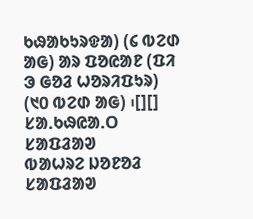ᱠᱷᱟᱠᱩᱨᱫᱟ) (᱔ ᱵᱮᱰ ᱟᱜ) ᱟᱨ ᱯᱚᱭᱟᱱ (ᱯᱤ ᱳ ᱜᱚᱲ ᱦᱚᱨᱤᱯᱩᱨ) (᱑᱐ ᱵᱮᱰ ᱟᱜ) ᱾[][]
ᱥᱟᱹᱠᱷᱭᱟᱹᱛ
ᱥᱟᱯᱲᱟᱣ
ᱵᱟᱦᱨᱮ ᱡᱚᱱᱚᱲ
ᱥᱟᱯᱲᱟᱣ